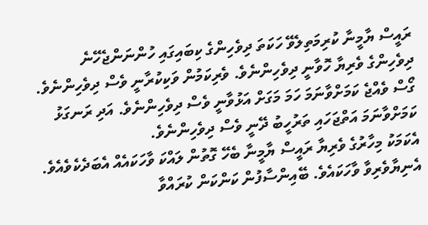ރައީސް ޔާމީނާ ކުރިމަތިލެވޭ ހަކަތަ ދިވެހިންގެ ކިބައިގައި ހުންނަންޖެހޭނެ
ދިވެހިންގެ ވެރިޔާ ހޮވާނީ ދިވެހިންނެވެ. ވެރިކަމުން ވަކިކުރާނީ ވެސް ދިވެހިންނެވެ. ގޯސް ވެއްޖެ ކަމަށްވާނަމަ ހަމަ މަގަށް އަޅުވާނީ ވެސް ދިވެހިންނެވެ. އަދި ރަނގަޅު ކަމަށްވާނަމަ އަތްޖަހައި ތަރުހީބު ދޭނީ ވެސް ދިވެހިންނެވެ.
އެކަމަކު މިހާރުގެ ވެރިޔާ ރައީސް ޔާމީނާ ބެހޭ ގޮތުން ލައްކަ ވާހަކައެއް އެބަދެކެވެއެވެ. އެނިޔާވެރިވާ ވާހަކައެވެ. ބޭއިންސާފުން ކަންކަން ކުރައްވާ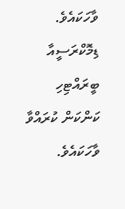ވާހަކައެވެ. ޑިމޮކްރަސީއާ ބީރައްޓިހި ކަންކަން ކުރައްވާ ވާހަކައެވެ.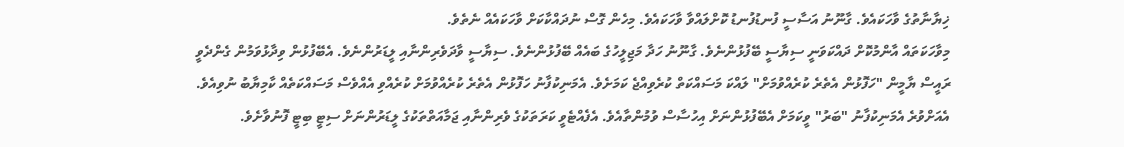ޚިޔާނާތުގެ ވާހަކައެވެ. ގާނޫނު އަސާސީ ފުނޑުފުނޑު ކޮށްލައްވާ ވާހަކައެވެ. މިހެން ގޮސް ނުދައްކާކަށް ވާހަކައެއް ނެތެވެ.
މިވާހަކަތައް އާންމުކޮށް ދައްކަވަނީ ސިޔާސީ ބޭފުޅުންނެވެ. ގާނޫނު ހަދާ މަޖިލީހުގެ ބައެއް ބޭފުޅުންނެވެ. ސިޔާސީ ވާދަވެރިންނާއި ލީޑަރުންނެވެ. އެބޭފުޅުން ވިދާޅުވަމުން ގެންދެވީ ރައީސް ޔާމީން "ހަފޮޅުން އެތެރެ ކުރެއްވުމަށް" ލައްކަ މަސައްކަތް ކުރެވިއްޖެ ކަމަށެވެ. އެމަނިކުފާނު ހަފޮޅުން އެތެރެ ކުރެއްވުމަށް ކުރެއްވި އެއްވެސް މަސައްކަތެއް ކާމިޔާބު ނުވިއެވެ. އެއަށްވުރެ އެމަނިކުފާނު "ބަރު" ވީކަމަށް އެބޭފުޅުންނަށް އިހުސާސް ވުމުންތާއެވެ. އެފެއްޓެވީ ކަރަތަކުގެ ވެރިންނާއި ޖަމާއަތްތަކުގެ ލީޑަރުންނަށް ސިޓީ ބިޓީ ފޮނުވާށެވެ.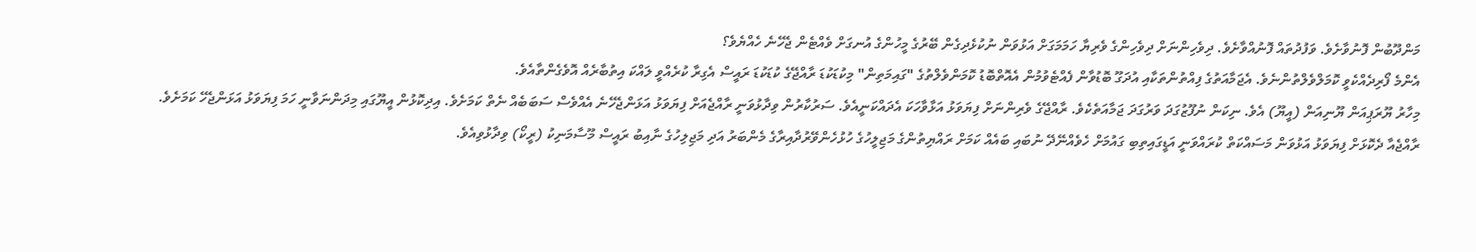މަންދޫބުން ފޮނުވާށެވެ. ވަފުދުތައް ފޮނުއްވާށެވެ. ދިވެހިންނަށް ދިވެހިންގެ ވެރިޔާ ހަމަމަގަށް އަޅުވަން ނުކުޅެދިގެން ބޭރުގެ މީހުންގެ އުނގަށް ވެއްޓެން ޖެހޭނެ ހެއްޔެވެ؟
އެންމެ ފޯރިދެއްކެވީ ކޮމަލްވެލްތުންނެވެ. އެޖަމާއަތުގެ ފިއްތުންތަކާއި އުދަގޫ ބޮޑުވާން ފެއްޓެވުމުން އެއޮތްބޮޑު ކޮމަންވެލްތުގެ "ގައިމަތިން" މިކުޑަކުޑަ ރާއްޖޭގެ ކުޑަކުޑަ ރައީސް އެގިރާ ކުރެއްވީ ލައްކަ އިތުބާރެއް އޮވެގެންތާއެވެ.
މިހާރު ޔޫރަޕިއަން ޔޫނިއަން (އީޔޫ) އެވެ. ނިކަން ނުފޫޒުގަދަ ވަރުގަދަ ޖަމާއަތެކެވެ. ރާއްޖޭގެ ވެރިންނަށް ފިޔަވަޅު އަޅާވާހަކަ އެދައްކަނީއެވެ. ސަރުކާރުން ވިދާޅުވަނީ ރާއްޖެއަށް ފިޔަވަޅު އަޅަންޖެހޭނެ އެއްވެސް ސަބަބެއް ނެތް ކަމަށެވެ. އިދިކޮޅުން އީޔޫގައި މިދަންނަވާނީ ހަމަ ފިޔަވަޅު އަޅަންޖެހޭ ކަމަށެވެ.
ރާއްޖެއާ ދެކޮޅަށް ފިޔަވަޅު އަޅުވަން މަސައްކަތް ކުރައްވަނީ އަޑީގައިތިބި ގައުމަށް ހެވެއްނޭދޭ ނުބައި ބައެއް ކަމަށް ރައްޔިތުންގެ މަޖިލީހުގެ ހުޅުހެންވޭރުދާއިރާގެ މެންބަރު އަދި މަޖިލިހުގެ ނާއިބު ރައީސް މޫސާމަނިކު (ރީކޯ) ވިދާޅުވިއެވެ.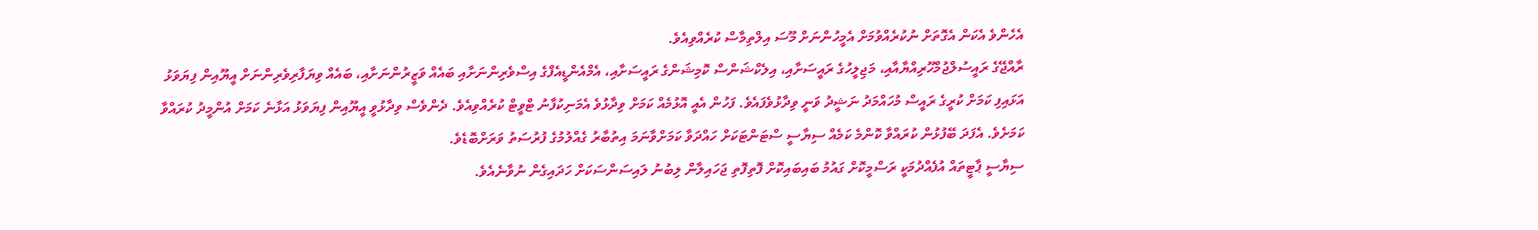އެހެންވެ އެކަން އެގޮތަށް ނުކުރެއްވުމަށް އެމީހުންނަށް މޫސަ އިލްތިމާސް ކުރެއްވިއެވެ.
ރާއްޖޭގެ ރައީސުލްޖުމްހޫރިއްޔާއާއި، މަޖިލީހުގެ ރައީސަށާއި، އިލެކްޝަންސް ކޮމިޝަންގެ ރައީސަށާއި، އެމްއެންޑީއެފްގެ އިސްވެރިންނަށާއި ބައެއް ވަޒީރުންނަށާއި، ބައެއް ވިޔަފާރިވެރިންނަށް އީޔޫއިން ފިޔަވަޅު އަޅައިފި ކަމަށް ކުރީގެ ރައީސް މުހައްމަދު ނަޝީދު ވަނީ ވިދާޅުވެފައެވެ. ފަހުން އެއީ އޮޅުމެއް ކަމަށް ވިދާޅުވެ އެމަނިކުފާނު ޓްވީޓް ކުރެއްވިއެވެ. ދެންވެސް ވިދާޅުވީ އީޔޫއިން ފިޔަވަޅު އަޅާނެ ކަމަށް އުންމީދު ކުރައްވާ ކަމަށެވެ. އެފަދަ ބޭފުޅުން ކުރައްވާ ކޮންމެ ކަމެއް ސިޔާސީ ސްޓަންޓަކަށް ހައްދަވާ ކަމަށްވާނަމަ އިތުބާރު ގެއްލުމުގެ ފުރުސަތު ވަރަށްބޮޑެވެ.
ސިޔާސީ ޕާޓީތައް އުފެއްދުމަކީ ރަސްމީކޮށް ގައުމު ބައިބައިކޮށް ފޮތިފޮތި ޖަހައިލާން ލިބުނު ލައިސަންސަކަށް ހަދައިގެން ނުވާނެއެވެ.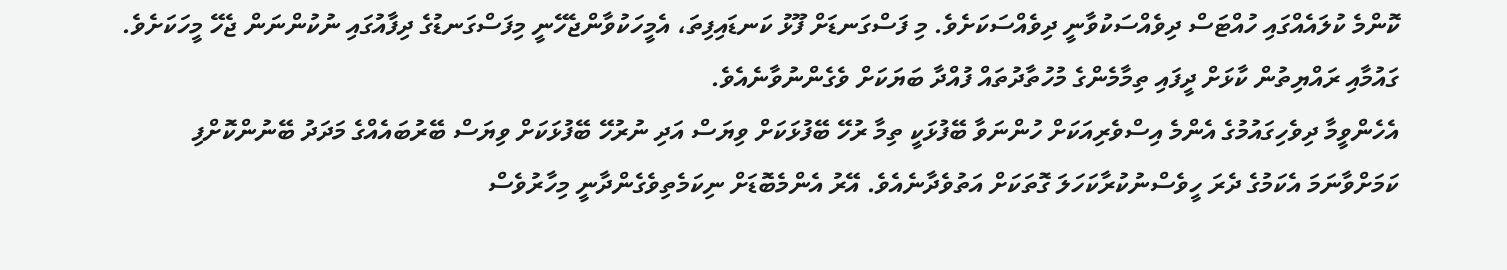ކޮންމެ ކުލައެއްގައި ހުއްޓަސް ދިވެއްސަކުވާނީ ދިވެއްސަކަށެވެ. މި ފަސްގަނޑަށް ފޫޅު ކަނޑައިފިތަ، އެމީހަކުވާންޖެހޭނީ މިފަސްގަނޑުގެ ދިފާއުގައި ނުކުންނަން ޖެހޭ މީހަކަށެވެ. ގައުމާއި ރައްޔިތުން ކާޅަށް ދީފައި ތިމާމެންގެ މުހުތާދުތައް ފުއްދާ ބަޔަކަށް ވެގެންނުވާނެއެވެ.
އެހެންވީމާ ދިވެހިގައުމުގެ އެންމެ އިސްވެރިއަކަށް ހުންނަވާ ބޭފުޅަކީ ތިމާ ރުހޭ ބޭފުޅަކަށް ވިޔަސް އަދި ނުރުހޭ ބޭފުޅަކަށް ވިޔަސް ބޭރުބައެއްގެ މަދަދު ބޭނުންކޮށްފި ކަމަށްވާނަމަ އެކަމުގެ ދެރަ ހީވެސްނުކުރާކަހަލަ ގޮތަކަށް އަތުވެދާނެއެވެ. އޭރު އެންމެބޮޑަށް ނިކަމެތިވެގެންދާނީ މިހާރުވެސް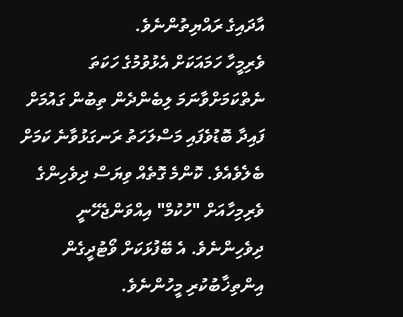އާދައިގެ ރައްޔިތުންނެވެ.
ވެރިމީހާ ހަމައަކަށް އެޅުވުމުގެ ހަކަތަ ނެތްކަމަށްވާނަމަ ލިބެންދެން ތިބުން ގައުމަށް ފައިދާ ބޮޑުވެފައި މަސްލަހަތު ރަނގަޅުވާނެ ކަމަށް ބެލެވެއެވެ. ކޮންމެ ގޮތެއް ވިޔަސް ދިވެހިންގެ ވެރިމިހާއަށް "ހުކުމް" އިއްވަންޖެހޭނީ ދިވެހިންނެވެ. އެ ބޭފުޅަކަށް ވޯޓުދީގެން އިންތިޚާބުކުރި މީހުންނެވެ.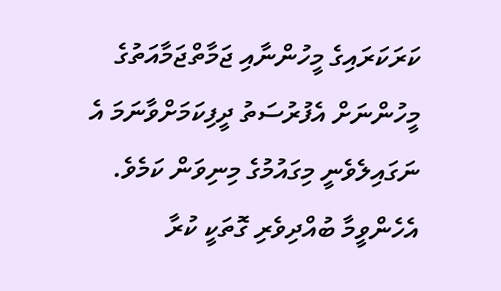ކަރަކަރައިގެ މީހުންނާއި ޖަމާތްޖަމާއަތުގެ މީހުންނަށް އެފުރުސަތު ދީފިކަމަށްވާނަމަ އެ ނަގައިލެވެނީ މިގައުމުގެ މިނިވަން ކަމެވެ. އެހެންވީމާ ބުއްދިވެރި ގޮތަކީ ކުރާ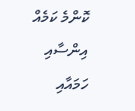ކޮންމެ ކަމެއް އިންސާއި ހަމައާއި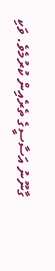ގާނޫނު އަސާސީގެ ތެރެއިން ކުރުމެވެ. ވަކި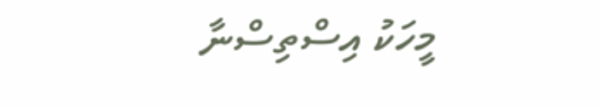މީހަކު އިސްތިސްނާ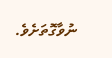ނުވާގޮތަށެވެ.